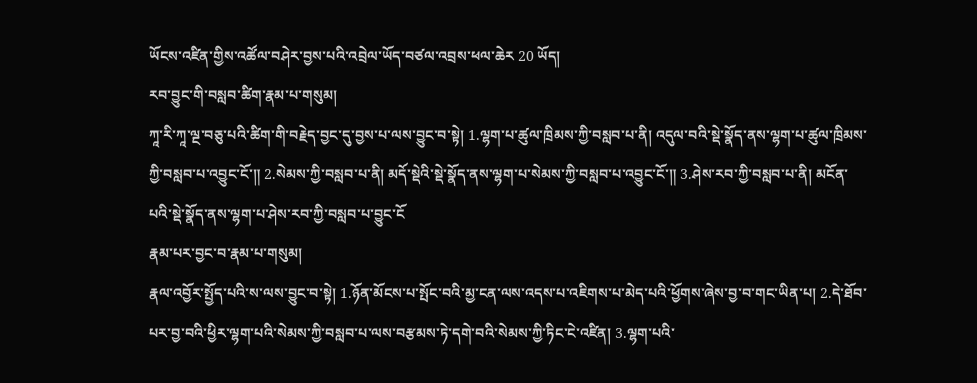ཡོངས་འཛིན་གྱིས་འཚོལ་བཤེར་བྱས་པའི་འབྲེལ་ཡོད་བཙལ་འབྲས་ཕལ་ཆེར 20 ཡོད།
རབ་བྱུང་གི་བསླབ་ཚིག་རྣམ་པ་གསུམ།
ཀཱ་རི་ཀཱ་ལྔ་བཅུ་པའི་ཚིག་གི་བརྗེད་བྱང་དུ་བྱས་པ་ལས་བྱུང་བ་སྟེ། 1.ལྷག་པ་ཚུལ་ཁྲིམས་ཀྱི་བསླབ་པ་ནི། འདུལ་བའི་སྡེ་སྣོད་ནས་ལྷག་པ་ཚུལ་ཁྲིམས་ཀྱི་བསླབ་པ་འབྱུང་ངོ་༎ 2.སེམས་ཀྱི་བསླབ་པ་ནི། མདོ་སྡེའི་སྡེ་སྣོད་ནས་ལྷག་པ་སེམས་ཀྱི་བསླབ་པ་འབྱུང་ངོ་༎ 3.ཤེས་རབ་ཀྱི་བསླབ་པ་ནི། མངོན་པའི་སྡེ་སྣོད་ནས་ལྷག་པ་ཤེས་རབ་ཀྱི་བསླབ་པ་བྱུང་ངོ
རྣམ་པར་བྱང་བ་རྣམ་པ་གསུམ།
རྣལ་འབྱོར་སྤྱོད་པའི་ས་ལས་བྱུང་བ་སྟེ། 1.ཉོན་མོངས་པ་སྤོང་བའི་མྱ་ངན་ལས་འདས་པ་འཇིགས་པ་མེད་པའི་ཕྱོགས་ཞེས་བྱ་བ་གང་ཡིན་པ། 2.དེ་ཐོབ་པར་བྱ་བའི་ཕྱིར་ལྷག་པའི་སེམས་ཀྱི་བསླབ་པ་ལས་བརྩམས་ཏེ་དགེ་བའི་སེམས་ཀྱི་ཏིང་ངེ་འཛིན། 3.ལྷག་པའི་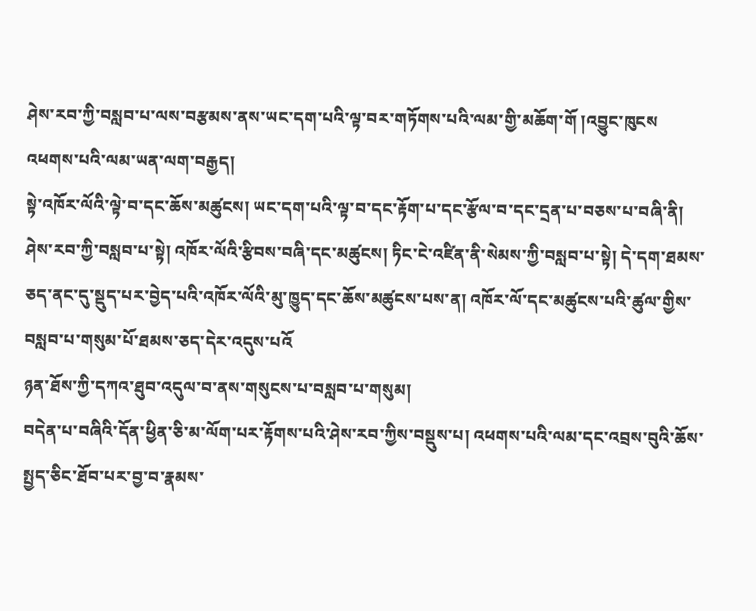ཤེས་རབ་ཀྱི་བསླབ་པ་ལས་བརྩམས་ནས་ཡང་དག་པའི་ལྟ་བར་གཏོགས་པའི་ལམ་གྱི་མཆོག་གོ །འབྱུང་ཁུངས
འཕགས་པའི་ལམ་ཡན་ལག་བརྒྱད།
སྟེ་འཁོར་ལོའི་ལྟེ་བ་དང་ཆོས་མཚུངས། ཡང་དག་པའི་ལྟ་བ་དང་རྟོག་པ་དང་རྩོལ་བ་དང་དྲན་པ་བཅས་པ་བཞི་ནི། ཤེས་རབ་ཀྱི་བསླབ་པ་སྟེ། འཁོར་ལོའི་རྩིབས་བཞི་དང་མཚུངས། ཏིང་ངེ་འཛིན་ནི་སེམས་ཀྱི་བསླབ་པ་སྟེ། དེ་དག་ཐམས་ཅད་ནང་དུ་སྡུད་པར་བྱེད་པའི་འཁོར་ལོའི་མུ་ཁྱུད་དང་ཆོས་མཚུངས་པས་ན། འཁོར་ལོ་དང་མཚུངས་པའི་ཚུལ་གྱིས་བསླབ་པ་གསུམ་པོ་ཐམས་ཅད་དེར་འདུས་པའོ
ཉན་ཐོས་ཀྱི་དཀའ་ཐུབ་འདུལ་བ་ནས་གསུངས་པ་བསླབ་པ་གསུམ།
བདེན་པ་བཞིའི་དོན་ཕྱིན་ཅི་མ་ལོག་པར་རྟོགས་པའི་ཤེས་རབ་ཀྱིས་བསྡུས་པ། འཕགས་པའི་ལམ་དང་འབྲས་བུའི་ཆོས་སྤྱད་ཅིང་ཐོབ་པར་བྱ་བ་རྣམས་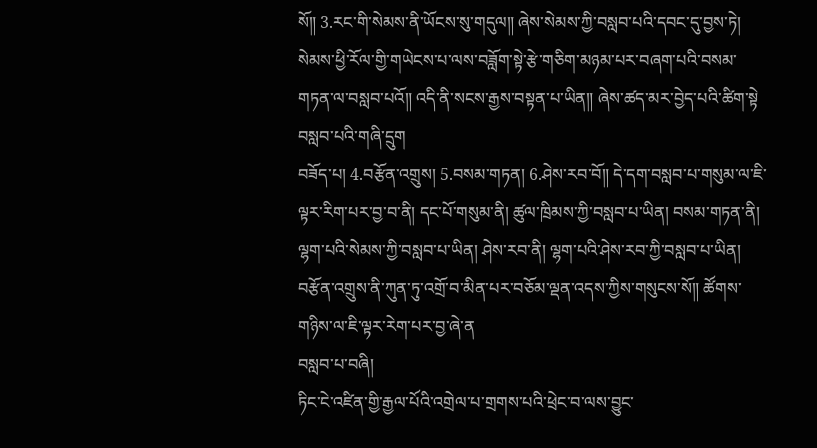སོ༎ 3.རང་གི་སེམས་ནི་ཡོངས་སུ་གདུལ༎ ཞེས་སེམས་ཀྱི་བསླབ་པའི་དབང་དུ་བྱས་ཏེ། སེམས་ཕྱི་རོལ་གྱི་གཡེངས་པ་ལས་བཟློག་སྟེ་རྩེ་གཅིག་མཉམ་པར་བཞག་པའི་བསམ་གཏན་ལ་བསླབ་པའོ༎ འདི་ནི་སངས་རྒྱས་བསྟན་པ་ཡིན༎ ཞེས་ཚད་མར་བྱེད་པའི་ཚིག་སྟེ
བསླབ་པའི་གཞི་དྲུག
བཟོད་པ། 4.བརྩོན་འགྲུས། 5.བསམ་གཏན། 6.ཤེས་རབ་བོ༎ དེ་དག་བསླབ་པ་གསུམ་ལ་ཇི་ལྟར་རིག་པར་བྱ་བ་ནི། དང་པོ་གསུམ་ནི། ཚུལ་ཁྲིམས་ཀྱི་བསླབ་པ་ཡིན། བསམ་གཏན་ནི། ལྷག་པའི་སེམས་ཀྱི་བསླབ་པ་ཡིན། ཤེས་རབ་ནི། ལྷག་པའི་ཤེས་རབ་ཀྱི་བསླབ་པ་ཡིན། བརྩོན་འགྲུས་ནི་ཀུན་ཏུ་འགྲོ་བ་མིན་པར་བཅོམ་ལྡན་འདས་ཀྱིས་གསུངས་སོ༎ ཚོགས་གཉིས་ལ་ཇི་ལྟར་རེག་པར་བྱ་ཞེ་ན
བསླབ་པ་བཞི།
ཏིང་ངེ་འཛིན་གྱི་རྒྱལ་པོའི་འགྲེལ་པ་གྲགས་པའི་ཕྲེང་བ་ལས་བྱུང་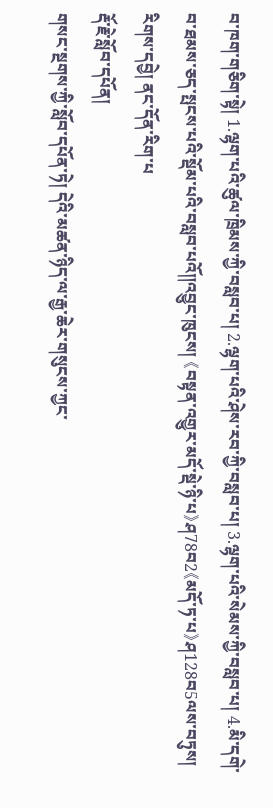བ་ཁག་གཅིག་སྟེ། 1.ལྷག་པའི་ཚུལ་ཁྲིམས་ཀྱི་བསླབ་པ། 2.ལྷག་པའི་ཤེས་རབ་ཀྱི་བསླབ་པ། 3.ལྷག་པའི་སེམས་ཀྱི་བསླབ་པ། 4.མི་དགེ་བ་ཐམས་ཅད་སྤངས་པའི་སྡོམ་པའི་བསླབ་པའོ༎འབྱུང་ཁུངས། 《བསྟན་འགྱུར་མདོ་སྡེ་ཉི་པ》ཤ78བ2《མདོ་ཏ་པ》ཤ128བ5ལས་བཏུས། རིགས་དབྱེ། ནང་དོན་རིག་པ
རྡོ་རྗེ་སློབ་དཔོན།
གསང་སྔགས་ཀྱི་སློབ་དཔོན་ཏེ། དེའི་མཚན་ཉིད་ལ་རྒྱ་ཆེར་གསུངས་ཀྱང་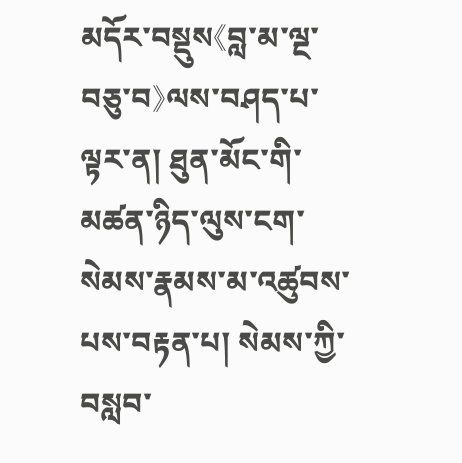མདོར་བསྡུས《བླ་མ་ལྔ་བཅུ་བ》ལས་བཤད་པ་ལྟར་ན། ཐུན་མོང་གི་མཚན་ཉིད་ལུས་ངག་སེམས་རྣམས་མ་འཚུབས་པས་བརྟན་པ། སེམས་ཀྱི་བསླབ་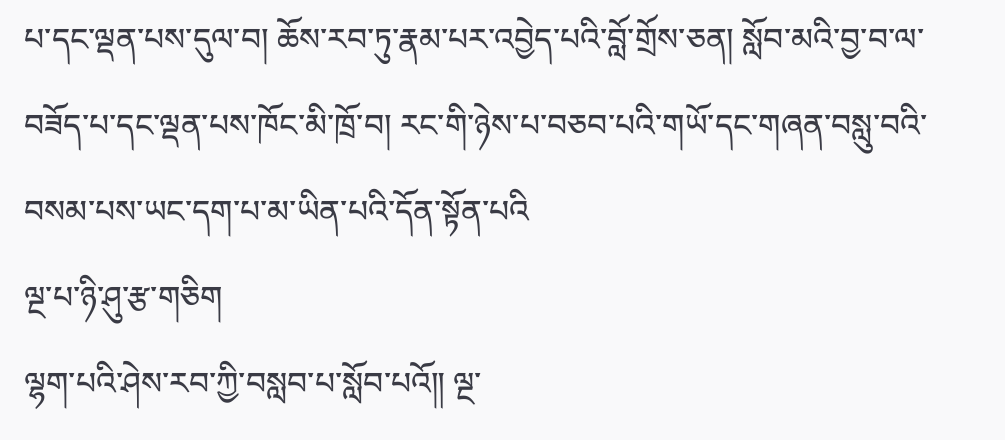པ་དང་ལྡན་པས་དུལ་བ། ཆོས་རབ་ཏུ་རྣམ་པར་འབྱེད་པའི་བློ་གྲོས་ཅན། སློབ་མའི་བྱ་བ་ལ་བཟོད་པ་དང་ལྡན་པས་ཁོང་མི་ཁྲོ་བ། རང་གི་ཉེས་པ་བཅབ་པའི་གཡོ་དང་གཞན་བསླུ་བའི་བསམ་པས་ཡང་དག་པ་མ་ཡིན་པའི་དོན་སྟོན་པའི
ལྔ་པ་ཉི་ཤུ་རྩ་གཅིག
ལྷག་པའི་ཤེས་རབ་ཀྱི་བསླབ་པ་སློབ་པའོ༎ ལྔ་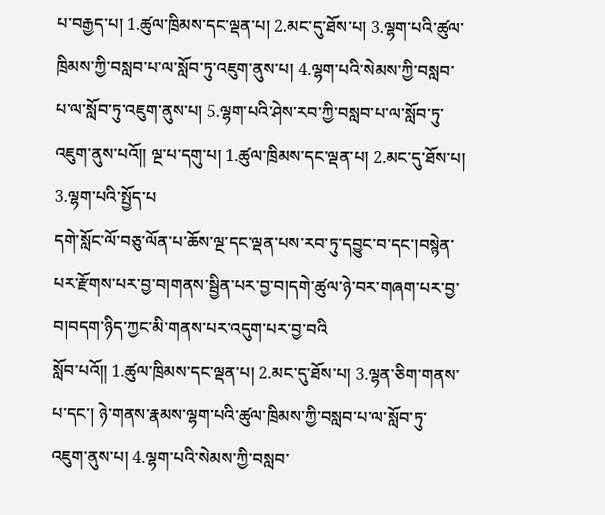པ་བརྒྱད་པ། 1.ཚུལ་ཁྲིམས་དང་ལྡན་པ། 2.མང་དུ་ཐོས་པ། 3.ལྷག་པའི་ཚུལ་ཁྲིམས་ཀྱི་བསླབ་པ་ལ་སློབ་ཏུ་འཇུག་ནུས་པ། 4.ལྷག་པའི་སེམས་ཀྱི་བསླབ་པ་ལ་སློབ་ཏུ་འཇུག་ནུས་པ། 5.ལྷག་པའི་ཤེས་རབ་ཀྱི་བསླབ་པ་ལ་སློབ་ཏུ་འཇུག་ནུས་པའོ༎ ལྔ་པ་དགུ་པ། 1.ཚུལ་ཁྲིམས་དང་ལྡན་པ། 2.མང་དུ་ཐོས་པ། 3.ལྷག་པའི་སྤྱོད་པ
དགེ་སློང་ལོ་བཅུ་ལོན་པ་ཆོས་ལྔ་དང་ལྡན་པས་རབ་ཏུ་དབྱུང་བ་དང་།བསྙེན་པར་རྫོགས་པར་བྱ་བ།གནས་སྦྱིན་པར་བྱ་བ།དགེ་ཚུལ་ཉེ་བར་གཞག་པར་བྱ་བ།བདག་ཉིད་ཀྱང་མི་གནས་པར་འདུག་པར་བྱ་བའི
སློབ་པའོ༎ 1.ཚུལ་ཁྲིམས་དང་ལྡན་པ། 2.མང་དུ་ཐོས་པ། 3.ལྷན་ཅིག་གནས་པ་དང་། ཉེ་གནས་རྣམས་ལྷག་པའི་ཚུལ་ཁྲིམས་ཀྱི་བསླབ་པ་ལ་སློབ་ཏུ་འཇུག་ནུས་པ། 4.ལྷག་པའི་སེམས་ཀྱི་བསླབ་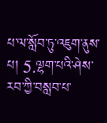པ་ལ་སློབ་ཏུ་འཇུག་ནུས་པ། 5.ལྷག་པའི་ཤེས་རབ་ཀྱི་བསླབ་པ་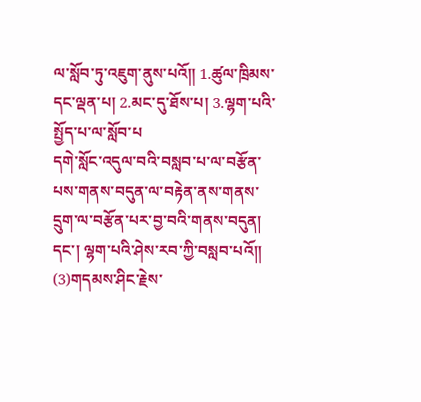ལ་སློབ་ཏུ་འཇུག་ནུས་པའོ༎ 1.ཚུལ་ཁྲིམས་དང་ལྡན་པ། 2.མང་དུ་ཐོས་པ། 3.ལྷག་པའི་སྤྱོད་པ་ལ་སློབ་པ
དགེ་སློང་འདུལ་བའི་བསླབ་པ་ལ་བརྩོན་པས་གནས་བདུན་ལ་བརྟེན་ནས་གནས་དྲུག་ལ་བརྩོན་པར་བྱ་བའི་གནས་བདུན།
དང་། ལྷག་པའི་ཤེས་རབ་ཀྱི་བསླབ་པའོ༎ (3)གདམས་ཤིང་རྗེས་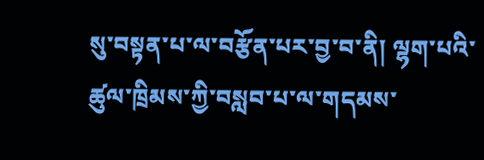སུ་བསྟན་པ་ལ་བརྩོན་པར་བྱ་བ་ནི། ལྷག་པའི་ཚུལ་ཁྲིམས་ཀྱི་བསླབ་པ་ལ་གདམས་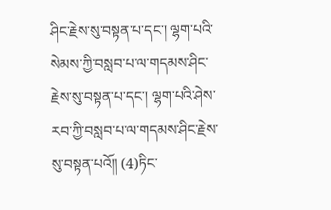ཤིང་རྗེས་སུ་བསྟན་པ་དང་། ལྷག་པའི་སེམས་ཀྱི་བསླབ་པ་ལ་གདམས་ཤིང་རྗེས་སུ་བསྟན་པ་དང་། ལྷག་པའི་ཤེས་རབ་ཀྱི་བསླབ་པ་ལ་གདམས་ཤིང་རྗེས་སུ་བསྟན་པའོ༎ (4)ཏིང་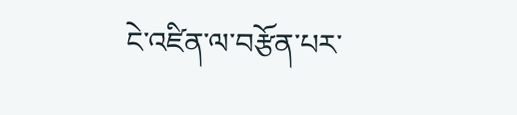ངེ་འཛིན་ལ་བརྩོན་པར་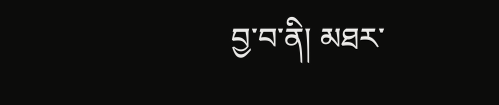བྱ་བ་ནི། མཐར་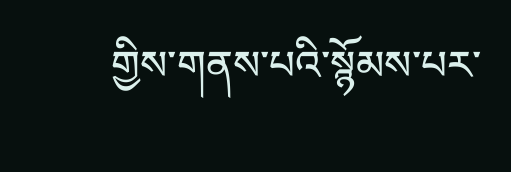གྱིས་གནས་པའི་སྙོམས་པར་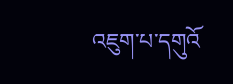འཇུག་པ་དགུའོ